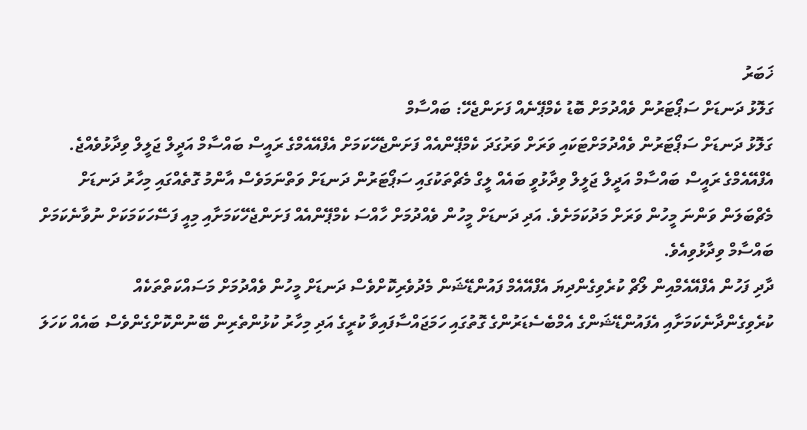ޚަބަރު
ގަލޮޅު ދަނޑަށް ސަޕޯޓަރުން ވެއްދުމަށް ބޮޑު ކެމްޕޭނެއް ފަށަންޖެހޭ: ބައްސާމް
ގަލޮޅު ދަނޑަށް ސަޕޯޓަރުން ވެއްދުމަށްޓަކައި ވަރަށް ވަރުގަދަ ކެމްޕޭންއެއް ފަށަންޖެހޭކަމަށް އެފްއޭއެމްގެ ރައީސް ބައްސާމް އަދީލް ޖަލީލް ވިދާޅުވެއްޖެ.
އެފްއޭއެމްގެ ރައީސް ބައްސާމް އަދީލް ޖަލީލް ވިދާޅުވީ ބައެއް ލީގް މެޗްތަކުގައި ސަޕޯޓަރުން ދަނޑަށް ވަތްނަމަވެސް އާންމު ގޮތެއްގައި މިހާރު ދަނޑަށް މެޗްބަލަން ވަންނަ މީހުން ވަރަށް މަދުކަމަށެވެ. އަދި ދަނޑަށް މީހުން ވެއްދުމަށް ހާއްސަ ކެމްޕޭންއެއް ފަށަންޖެހޭކަމަށާއި މިއީ ފަސޭހަކަމަކަށް ނުވާނެކަމަށް ބައްސާމް ވިދާޅުވިއެވެ.
ދާދި ފަހުން އެފްއޭއެމްއިން ލޯޗް ކުރެވިގެންދިޔަ އެފްއޭއެމް ފައުންޑޭޝަން މެދުވެރިކޮށްވެސް ދަނޑަށް މީހުން ވެއްދުމަށް މަސައްކަތްތަކެއް ކުރެވިގެންދާނެކަމަށާއި އެފައުންޑޭޝަންގެ އެމްބެސެޑަރުންގެ ގޮތުގައި ހަމަޖައްސާފައިވާ ކުރީގެ އަދި މިހާރު ކުޅުންތެރިން ބޭނުންކޮށްގެންވެސް ބައެއް ކަހަލަ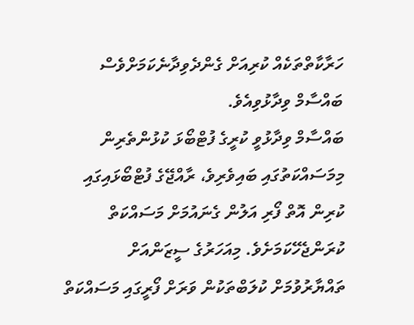ހަރާކާތްތަކެއް ކުރިއަށް ގެންދެވިދާނެކަމަށްވެސް ބައްސާމް ވިދާޅުވިއެވެ.
ބައްސާމް ވިދާޅުވީ ކުރީގެ ފުޓްބޯޅަ ކުޅުންތެރިން މިމަސައްކަތުގައި ބައިވެރިވެ، ރާއްޖޭގެ ފުޓްބޯޅައިގައި ކުރިން އޮތް ފޯރި އަލުން ގެނައުމަށް މަސައްކަތް ކުރަންޖެހޭކަމަށެވެ. މިއަހަރުގެ ސީޒަންއަށް ތައްޔާރުވުމަށް ކުލަބްތަކުން ވަރަށް ފޯރީގައި މަސައްކަތް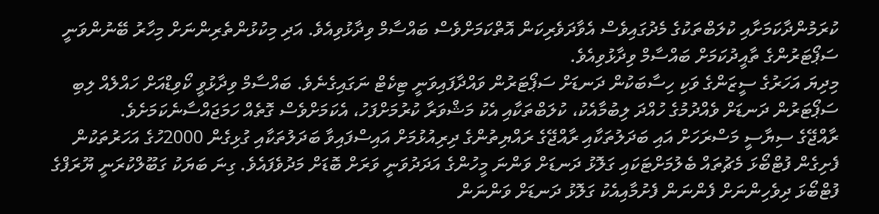ކުރަމުންދާކަމަށާއި ކުލަބްތަކުގެ މެދުގައިވެސް އެވާދަވެރިކަން އޮތްކަމަށްވެސް ބައްސާމް ވިދާޅުވިއެވެ. އަދި މިކުޅުންތެރިންނަށް މިހާރު ބޭނުންވަނީ ސަޕޯޓަރުންގެ ތާއީދުކަމަށް ބައްސާމް ވިދާޅުވިއެވެ.
މިދިޔަ އަހަރުގެ ސީޒަންގެ ވަކި ހިސާބަކުން ދަނޑަށް ސަޕޯޓަރުން ވައްދާފައިވަނީ ޓިކެޓް ނަގައިގެނެވެ. ބައްސާމް ވިދާޅުވީ ކޯވިޑްއަށް ހައްލެއް ލިބި ސަޕޯޓަރުން ދަނޑަށް ވެއްދުމުގެ ހުއްދަ ލިބުމާއެކު، ކުލަބްތަކާއި އެކު މަޝްވަރާ ކުރުމަށްފަހު، އެކަމަށްވެސް ގޮތެއް ހަމަޖައްސާނެކަމަށެވެ.
ރާއްޖޭގެ ސިޔާސީ މަސްރަހަށް އައި ބަދަލުތަކާއި ރާއްޖޭގެ ރައްޔިތުންގެ ދިރިއުޅުމަށް އައިސްފައިވާ ބަދަލުތަކާއި ގުޅިގެން 2000ހުގެ އަހަރުތަކުން ފެށިގެން ފުޓްބޯޅަ މެޗުތައް ބެލުމަށްޓަކައި ގަލޮޅު ދަނޑަށް ވަންނަ މީހުންގެ އަދަދުވަނީ ވަރަށް ބޮޑަށް މަދުވެފައެވެ. ގިނަ ބަޔަކު ގަބޫލްކުރަނީ ޔޫރަފްގެ ފުޓްބޯޅަ ދިވެހިންނަށް ފެންނަން ފެށުމާއިއެކު ގަލޮޅު ދަނޑަށް ވަންނަން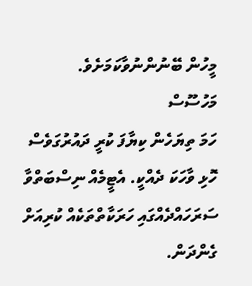މީހުން ބޭނުންނުވާކަމަށެވެ.
މަހުސޫސް
ހަމަ ތިޔަހެން ކިޔާފަ ކުރީ ދައުރުގަވެސް ހޮޅި ވާހަކަ ދެއްކީ. އެޓީމެއް ނިސްބަތްވާ ސަރަހައްދެއްގައި ހަރަކާތްތަކެއް ކުރިއަށް ގެންދަން.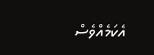އެކަމެއްވެސް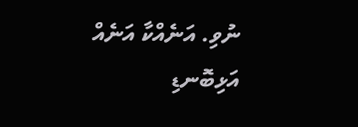ނުވި. އަނެއްކާ އަނެއް އަޅިބޮނޑި